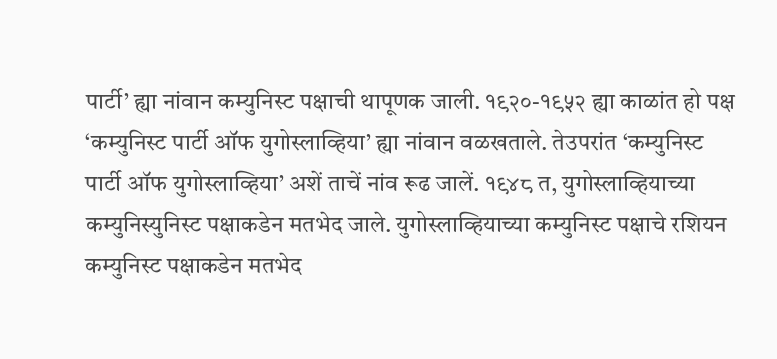पार्टी’ ह्या नांवान कम्युनिस्ट पक्षाची थापूणक जाली. १९२०-१९५२ ह्या काळांत हो पक्ष ‘कम्युनिस्ट पार्टी ऑफ युगोस्लाव्हिया’ ह्या नांवान वळखताले. तेउपरांत ‘कम्युनिस्ट पार्टी ऑफ युगोस्लाव्हिया’ अशें ताचें नांव रूढ जालें. १९४८ त, युगोस्लाव्हियाच्या कम्युनिस्युनिस्ट पक्षाकडेन मतभेद जाले. युगोस्लाव्हियाच्या कम्युनिस्ट पक्षाचे रशियन कम्युनिस्ट पक्षाकडेन मतभेद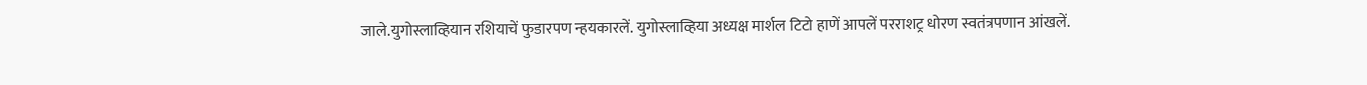जाले.युगोस्लाव्हियान रशियाचें फुडारपण न्हयकारलें. युगोस्लाव्हिया अध्यक्ष मार्शल टिटो हाणें आपलें परराशट्र धोरण स्वतंत्रपणान आंखलें.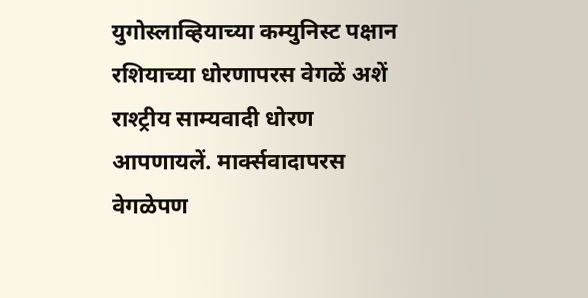युगोस्लाव्हियाच्या कम्युनिस्ट पक्षान रशियाच्या धोरणापरस वेगळें अशें राश्ट्रीय साम्यवादी धोरण आपणायलें. मार्क्सवादापरस वेगळेपण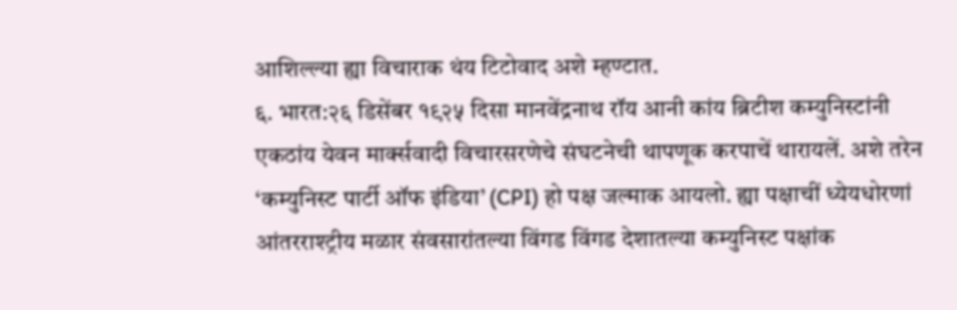आशिल्ल्या ह्या विचाराक थंय टिटोवाद अशे म्हण्टात.
६. भारत:२६ डिसेंबर १९२५ दिसा मानवेंद्रनाथ रॉय आनी कांय ब्रिटीश कम्युनिस्टांनी एकठांय येवन मार्क्सवादी विचारसरणेचे संघटनेची थापणूक करपाचें थारायलें. अशे तरेन ‘कम्युनिस्ट पार्टी ऑफ इंडिया’ (CPI) हो पक्ष जल्माक आयलो. ह्या पक्षाचीं ध्येयधोरणां आंतरराश्ट्रीय मळार संवसारांतल्या विंगड विंगड देशातल्या कम्युनिस्ट पक्षांक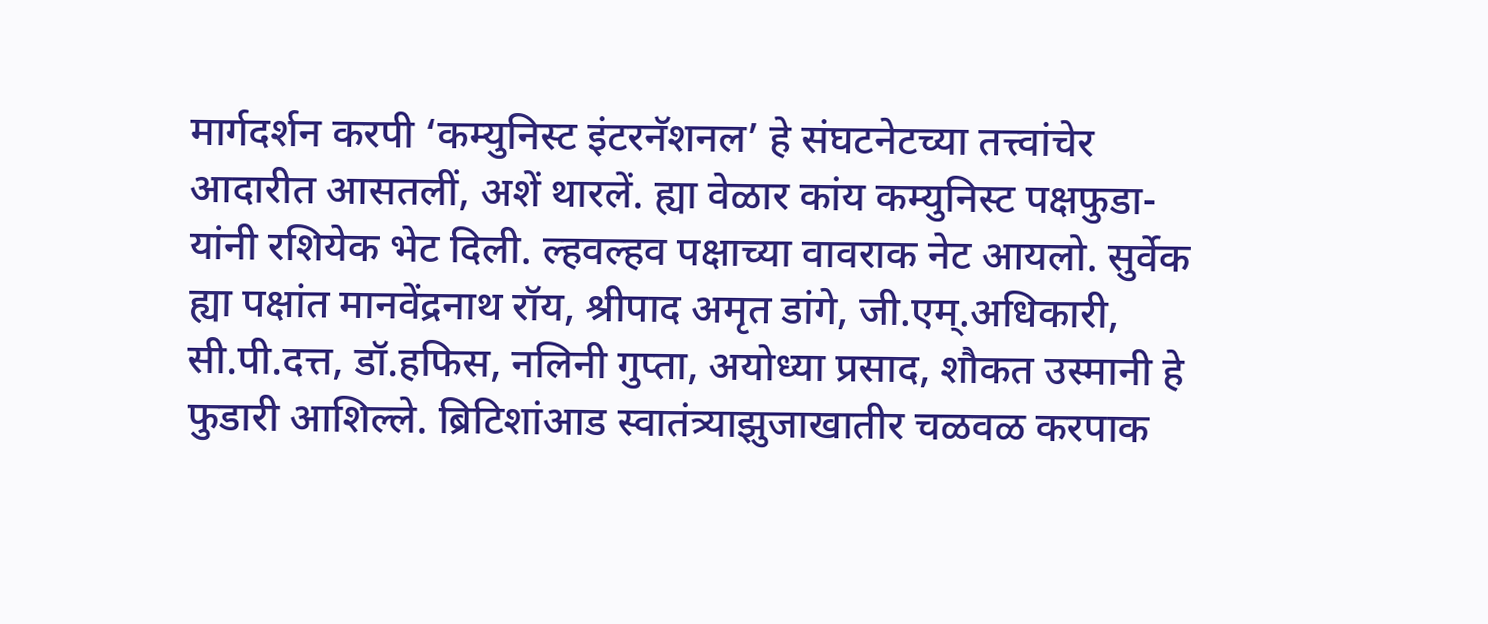मार्गदर्शन करपी ‘कम्युनिस्ट इंटरनॅशनल’ हे संघटनेटच्या तत्त्वांचेर आदारीत आसतलीं, अशें थारलें. ह्या वेळार कांय कम्युनिस्ट पक्षफुडा-यांनी रशियेक भेट दिली. ल्हवल्हव पक्षाच्या वावराक नेट आयलो. सुर्वेक ह्या पक्षांत मानवेंद्रनाथ रॉय, श्रीपाद अमृत डांगे, जी.एम्.अधिकारी, सी.पी.दत्त, डॉ.हफिस, नलिनी गुप्ता, अयोध्या प्रसाद, शौकत उस्मानी हे फुडारी आशिल्ले. ब्रिटिशांआड स्वातंत्र्याझुजाखातीर चळवळ करपाक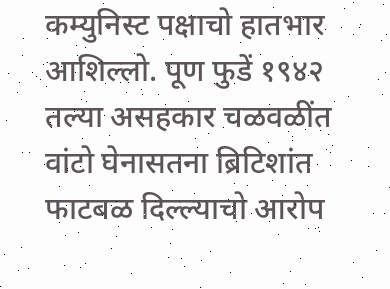कम्युनिस्ट पक्षाचो हातभार आशिल्लो. पूण फुडें १९४२ तल्या असहकार चळवळींत वांटो घेनासतना ब्रिटिशांत फाटबळ दिल्ल्याचो आरोप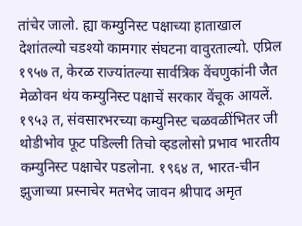तांचेर जालो. ह्या कम्युनिस्ट पक्षाच्या हाताखाल देशांतल्यो चडश्यो कामगार संघटना वावुरताल्यो. एप्रिल १९५७ त, केरळ राज्यांतल्या सार्वत्रिक वेंचणुकांनी जैत मेळोवन थंय कम्युनिस्ट पक्षाचें सरकार वेंचूक आयलें.
१९५३ त, संवसारभरच्या कम्युनिस्ट चळवळींभितर जी थोडीभोव फूट पडिल्ली तिचो व्हडलोसो प्रभाव भारतीय कम्युनिस्ट पक्षाचेर पडलोना. १९६४ त, भारत-चीन झुजाच्या प्रस्नाचेर मतभेद जावन श्रीपाद अमृत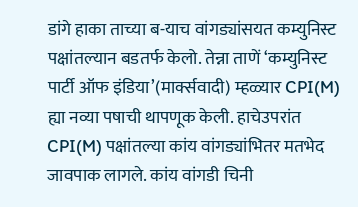डांगे हाका ताच्या ब-याच वांगड्यांसयत कम्युनिस्ट पक्षांतल्यान बडतर्फ केलो. तेन्ना ताणें ‘कम्युनिस्ट पार्टी ऑफ इंडिया’(मार्क्सवादी) म्हळ्यार CPI(M) ह्या नव्या पषाची थापणूक केली. हाचेउपरांत CPI(M) पक्षांतल्या कांय वांगड्यांभितर मतभेद जावपाक लागले. कांय वांगडी चिनी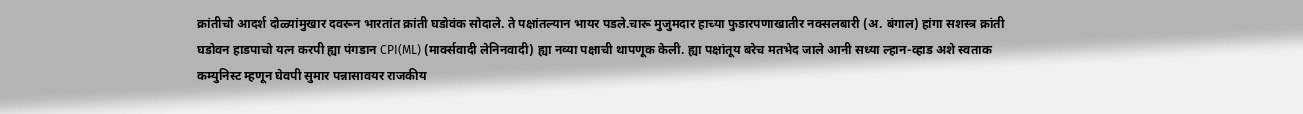क्रांतीचो आदर्श दोळ्यांमुखार दवरून भारतांत क्रांती घडोवंक सोदाले. ते पक्षांतल्यान भायर पडले.चारू मुजुमदार हाच्या फुडारपणाखातीर नक्सलबारी (अ. बंगाल) हांगा सशस्त्र क्रांती घडोवन हाडपाचो यत्न करपी ह्या पंगडान CPI(ML) (मार्क्सवादी लेनिनवादी) ह्या नव्या पक्षाची थापणूक केली. ह्या पक्षांतूय बरेच मतभेद जाले आनी सध्या ल्हान-व्हाड अशे स्वताक कम्युनिस्ट म्हणून घेवपी सुमार पन्नासावयर राजकीय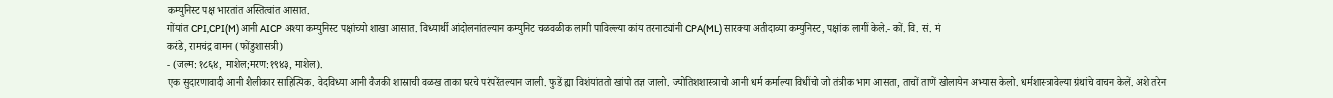कम्युनिस्ट पक्ष भारतांत अस्तित्वांत आसात.
गोंयांत CPI,CPI(M) आनी AICP अश्या कम्युनिस्ट पक्षांच्यो शाखा आसात. विध्यार्थी आंदोलनांतल्यान कम्युनिट चळवळीक लागी पाविल्ल्या कांय तरनाट्यांनी CPA(ML) सारक्या अतीदाव्या कम्युनिस्ट, पक्षांक लागीं केले.- कों. वि. सं. मं
करंडे, रामचंद्र वामन (फोंडुशासत्री)
- (जल्म: १८६४, माशेल;मरण:१९४३, माशेल).
एक सुदारणावादी आनी शैलीकार साहित्यिक. वेदविध्या आनी वैजकी शास्राची वळख ताका घरचे परंपरेंतल्यान जाली. फुडें ह्या विशंयांततो खांपो तज्ञ जालो. ज्योतिशशास्त्राचो आनी धर्म कर्माल्या विधींचो जो तंत्रीक भाग आसता, ताचों ताणें खोलायेन अभ्यास केलो. धर्मशास्त्रावेल्या ग्रंथांचे वाचन केलें. अशे तरेन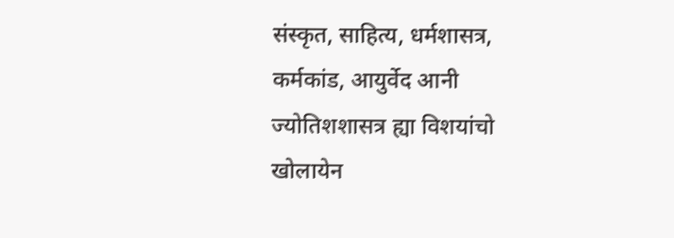संस्कृत, साहित्य, धर्मशासत्र, कर्मकांड, आयुर्वेद आनी ज्योतिशशासत्र ह्या विशयांचो खोलायेन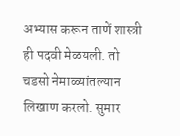अभ्यास करून ताणें शास्त्री ही पदवी मेळयली. तो चडसो नेमाळ्यांतल्यान लिखाण करलो. सुमार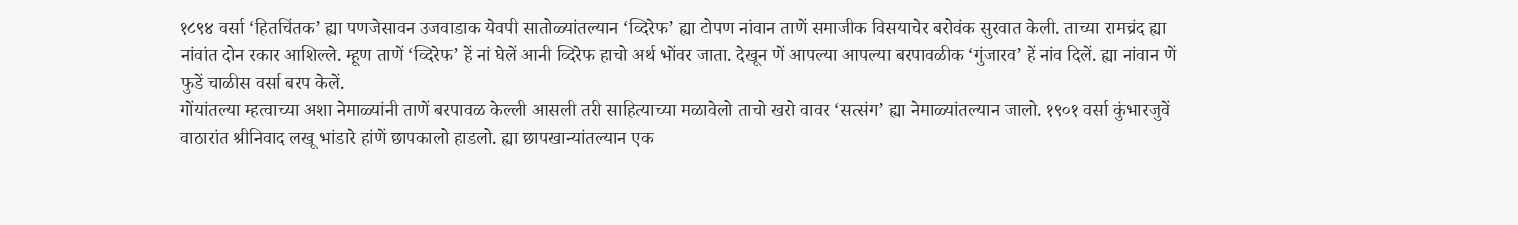१८९४ वर्सा ‘हितचिंतक’ ह्या पणजेसावन उजवाडाक येवपी सातोळ्यांतल्यान ‘व्दिरेफ’ ह्या टोपण नांवान ताणें समाजीक विसयाचेर बरोवंक सुरवात केली. ताच्या रामच्रंद ह्या नांवांत दोन रकार आशिल्ले. म्हूण ताणें ‘व्दिरेफ’ हें नां घेलें आनी व्दिरेफ हाचो अर्थ भोंवर जाता. देखून णें आपल्या आपल्या बरपावळीक ‘गुंजारव’ हें नांव दिलें. ह्या नांवान णें फुडें चाळीस वर्सा बरप केलें.
गोंयांतल्या म्हत्वाच्या अशा नेमाळ्यांनी ताणें बरपावळ केल्ली आसली तरी साहित्याच्या मळावेलो ताचो खरो वावर ‘सत्संग’ ह्या नेमाळ्यांतल्यान जालो. १९०१ वर्सा कुंभारजुवें वाठारांत श्रीनिवाद लखू भांडारे हांणें छापकालो हाडलो. ह्या छापखान्यांतल्यान एक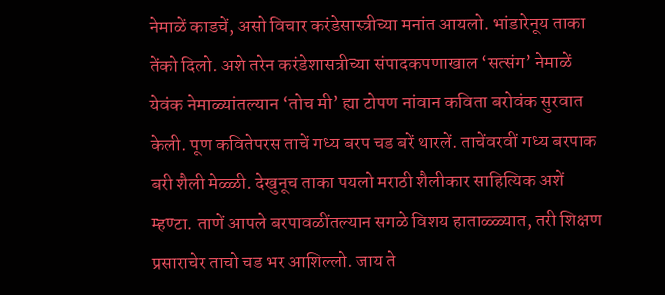नेमाळें काडचें, असो विचार करंडेसास्त्रीच्या मनांत आयलो. भांडारेनूय ताका तेंको दिलो. अशे तरेन करंडेशासत्रीच्या संपादकपणाखाल ‘सत्संग’ नेमाळें येवंक नेमाळ्यांतल्यान ‘तोच मी’ ह्या टोपण नांवान कविता बरोवंक सुरवात केली. पूण कवितेपरस ताचें गध्य बरप चड बरें थारलें. ताचेंवरवीं गध्य बरपाक बरी शैली मेळ्ळी. देखुनूच ताका पयलो मराठी शैलीकार साहित्यिक अशें म्हण्टा. ताणें आपले बरपावळींतल्यान सगळे विशय हाताळ्ळ्यात, तरी शिक्षण प्रसाराचेर ताचो चड भर आशिल्लो. जाय ते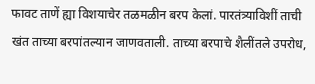फावट ताणें ह्या विशयाचेर तळमळीन बरप केलां. पारतंत्र्याविशीं ताची खंत ताच्या बरपांतल्यान जाणवताली. ताच्या बरपाचे शैलींतले उपरोध,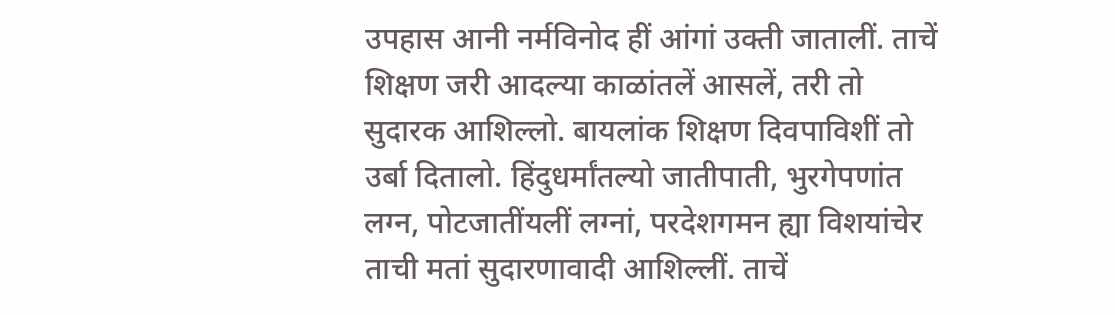उपहास आनी नर्मविनोद हीं आंगां उक्ती जातालीं. ताचें शिक्षण जरी आदल्या काळांतलें आसलें, तरी तो सुदारक आशिल्लो. बायलांक शिक्षण दिवपाविशीं तो उर्बा दितालो. हिंदुधर्मांतल्यो जातीपाती, भुरगेपणांत लग्न, पोटजातींयलीं लग्नां, परदेशगमन ह्या विशयांचेर ताची मतां सुदारणावादी आशिल्लीं. ताचें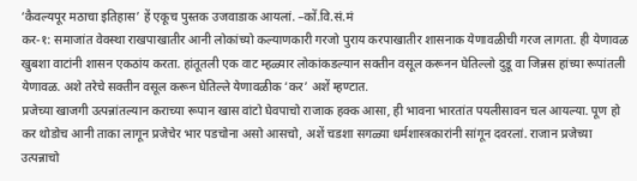‘कैवल्यपूर मठाचा इतिहास’ हें एकूच पुस्तक उजवाडाक आयलां. –कों.वि.सं.मं
कर-१: समाजांत वेवस्था राखपाखातीर आनी लोकांच्यो कल्याणकारी गरजो पुराय करपाखातीर शासनाक येणावळीची गरज लागता. ही येणावळ खुबशा वाटांनी शासन एकठांय करता. हांतूतली एक वाट म्हळ्यार लोकांकडल्यान सक्तीन वसूल करूनन घेतिल्लो दुडू वा जिन्नस हांच्या रूपांतली येणावळ. अशे तरेचे सक्तीन वसूल करून घेतिल्ले येणावळीक ‘कर’ अशें म्हण्टात.
प्रजेच्या खाजगी उत्पन्नांतल्यान कराच्या रूपान खास वांटो घेवपाचो राजाक हक्क आसा, ही भावना भारतांत पयलीसावन चल आयल्या. पूण हो कर थोडोच आनी ताका लागून प्रजेचेर भार पडचोना असो आसचो, अशें चडशा सगळ्या धर्मशास्त्रकारांनी सांगून दवरलां. राजान प्रजेच्या उत्पन्नाचो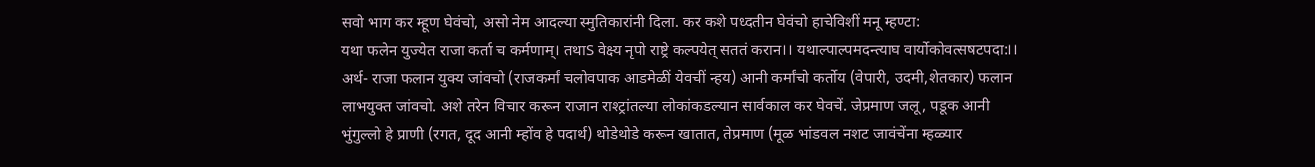सवो भाग कर म्हूण घेवंचो, असो नेम आदल्या स्मुतिकारांनी दिला. कर कशे पध्दतीन घेवंचो हाचेविशीं मनू म्हण्टा:
यथा फलेन युज्येत राजा कर्ता च कर्मणाम्। तथाS वेक्ष्य नृपो राष्ट्रे कल्पयेत् सततं करान।। यथाल्पाल्पमदन्त्याघ वार्योकोवत्सषटपदा:।। अर्थ- राजा फलान युक्य जांवचो (राजकर्मां चलोवपाक आडमेळीं येवचीं न्हय) आनी कर्मांचो कर्तोय (वेपारी, उदमी,शेतकार) फलान लाभयुक्त जांवचो. अशे तरेन विचार करून राजान राश्ट्रांतल्या लोकांकडल्यान सार्वकाल कर घेवचें. जेप्रमाण जलू, पडूक आनी भुंगुल्लो हे प्राणी (रगत, दूद आनी म्होंव हे पदार्थ) थोडेथोडे करून खातात, तेप्रमाण (मूळ भांडवल नशट जावंचेंना म्हळ्यार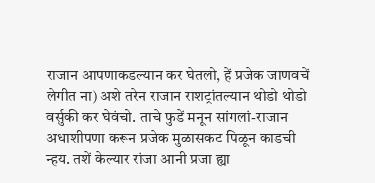राजान आपणाकडल्यान कर घेतलो, हें प्रजेक जाणवचें लेगीत ना) अशे तरेन राजान राशट्रांतल्यान थोडो थोडो वर्सुकी कर घेवंचो. ताचे फुडें मनून सांगलां-राजान अधाशीपणा करून प्रजेक मुळासकट पिळून काडची न्हय. तशें केल्यार रांजा आनी प्रजा ह्या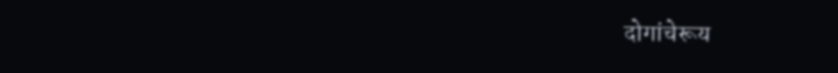दोगांचेरूय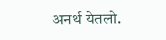अनर्थ येतलो.